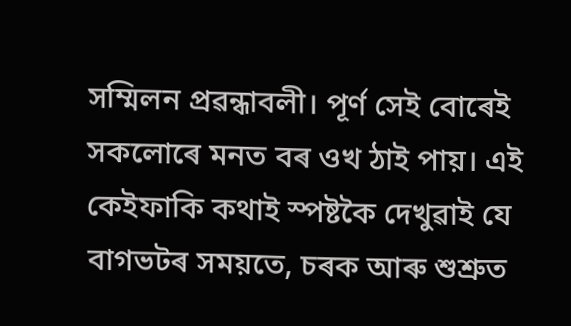সম্মিলন প্ৰৱন্ধাবলী। পূৰ্ণ সেই বোৰেই সকলোৰে মনত বৰ ওখ ঠাই পায়। এই কেইফাকি কথাই স্পষ্টকৈ দেখুৱাই যে বাগভটৰ সময়তে, চৰক আৰু শুশ্ৰুত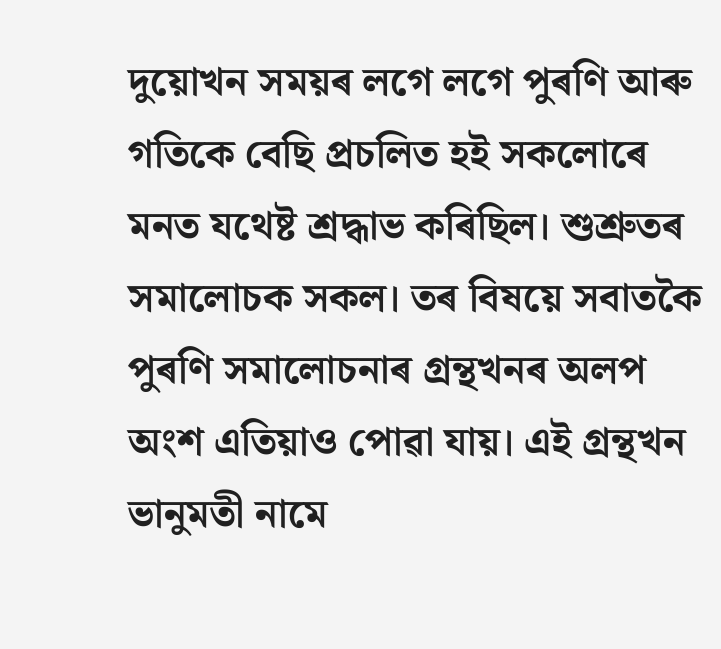দুয়োখন সময়ৰ লগে লগে পুৰণি আৰু গতিকে বেছি প্ৰচলিত হই সকলোৰে মনত যথেষ্ট শ্ৰদ্ধাভ কৰিছিল। শুশ্ৰুতৰ সমালোচক সকল। তৰ বিষয়ে সবাতকৈ পুৰণি সমালোচনাৰ গ্ৰন্থখনৰ অলপ অংশ এতিয়াও পোৱা যায়। এই গ্ৰন্থখন ভানুমতী নামে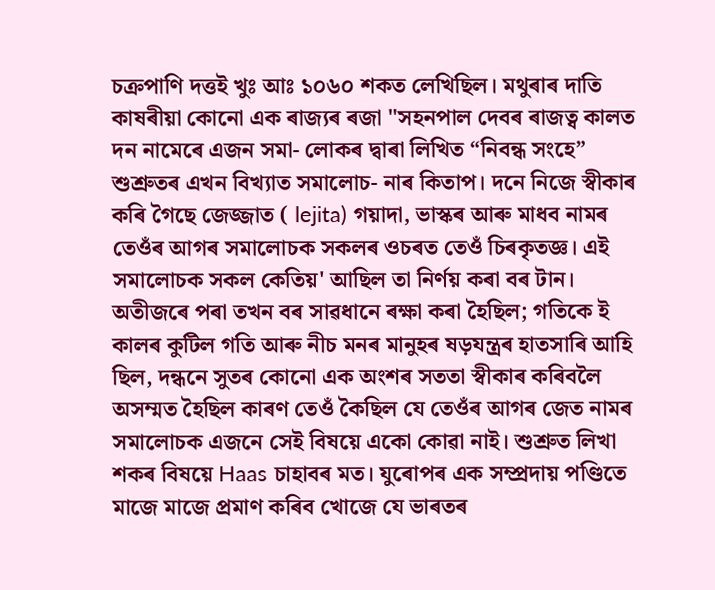চক্ৰপাণি দত্তই খুঃ আঃ ১০৬০ শকত লেখিছিল। মথুৰাৰ দাতি কাষৰীয়া কোনো এক ৰাজ্যৰ ৰজা "সহনপাল দেবৰ ৰাজত্ব কালত দন নামেৰে এজন সমা- লোকৰ দ্বাৰা লিখিত “নিবন্ধ সংহে” শুশ্ৰুতৰ এখন বিখ্যাত সমালোচ- নাৰ কিতাপ। দনে নিজে স্বীকাৰ কৰি গৈছে জেজ্জাত ( lejita) গয়াদা, ভাস্কৰ আৰু মাধব নামৰ তেওঁৰ আগৰ সমালোচক সকলৰ ওচৰত তেওঁ চিৰকৃতজ্ঞ। এই সমালোচক সকল কেতিয়' আছিল তা নিৰ্ণয় কৰা বৰ টান। অতীজৰে পৰা তখন বৰ সাৱধানে ৰক্ষা কৰা হৈছিল; গতিকে ই কালৰ কুটিল গতি আৰু নীচ মনৰ মানুহৰ ষড়যন্ত্ৰৰ হাতসাৰি আহি ছিল, দন্ধনে সুতৰ কোনো এক অংশৰ সততা স্বীকাৰ কৰিবলৈ অসম্মত হৈছিল কাৰণ তেওঁ কৈছিল যে তেওঁৰ আগৰ জেত নামৰ সমালোচক এজনে সেই বিষয়ে একো কোৱা নাই। শুশ্ৰুত লিখা শকৰ বিষয়ে Haas চাহাবৰ মত। যুৰোপৰ এক সম্প্ৰদায় পণ্ডিতে মাজে মাজে প্ৰমাণ কৰিব খোজে যে ভাৰতৰ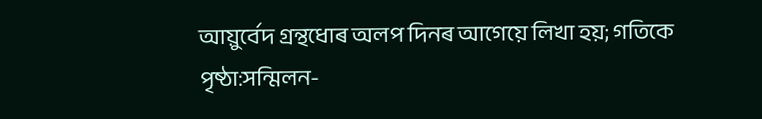আয়ুৰ্বেদ গ্ৰন্থধোৰ অলপ দিনৰ আগেয়ে লিখা হয়; গতিকে
পৃষ্ঠা:সন্মিলন-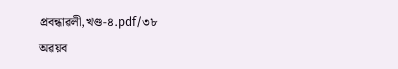প্ৰবন্ধাৱলী,খণ্ড-৪.pdf/৩৮
অৱয়ব